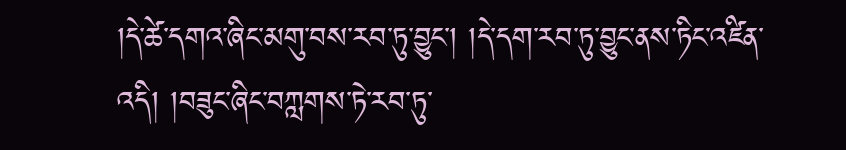།དེ་ཚེ་དགའ་ཞིང་མགུ་བས་རབ་ཏུ་བྱུང་། །དེ་དག་རབ་ཏུ་བྱུང་ནས་ཏིང་འཛིན་འདི། །བཟུང་ཞིང་བཀླགས་ཏེ་རབ་ཏུ་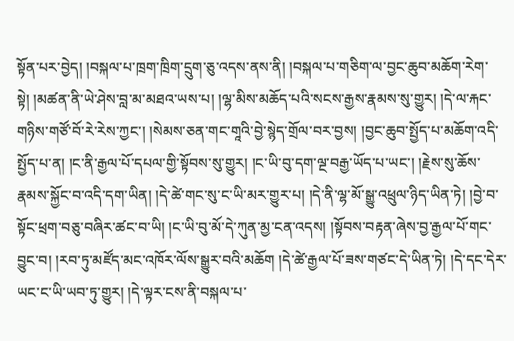སྟོན་པར་བྱེད། །བསྐལ་པ་ཁྲག་ཁྲིག་དྲུག་ཅུ་འདས་ནས་ནི། །བསྐལ་པ་གཅིག་ལ་བྱང་ཆུབ་མཆོག་རེག་སྟེ། །མཚན་ནི་ཡེ་ཤེས་བླ་མ་མཐའ་ཡས་པ། །ལྷ་མིས་མཆོད་པའི་སངས་རྒྱས་རྣམས་སུ་གྱུར། །དེ་ལ་རྐང་གཉིས་གཙོ་བོ་རེ་རེས་ཀྱང་། །སེམས་ཅན་གང་གཱའི་བྱེ་སྙེད་གྲོལ་བར་བྱས། །བྱང་ཆུབ་སྤྱོད་པ་མཆོག་འདི་སྤྱོད་པ་ན། །ང་ནི་རྒྱལ་པོ་དཔལ་གྱི་སྟོབས་སུ་གྱུར། །ང་ཡི་བུ་དག་ལྔ་བརྒྱ་ཡོད་པ་ཡང་། །རྗེས་སུ་ཆོས་རྣམས་སྐྱོང་བ་འདི་དག་ཡིན། །དེ་ཚེ་གང་སུ་ང་ཡི་མར་གྱུར་པ། །དེ་ནི་ལྷ་མོ་སྒྱུ་འཕྲུལ་ཉིད་ཡིན་ཏེ། །བྱེ་བ་སྟོང་ཕྲག་བཅུ་བཞིར་ཚང་བ་ཡི། །ང་ཡི་བུ་མོ་དེ་ཀུན་མྱ་ངན་འདས། །སྟོབས་བརྟན་ཞེས་བྱ་རྒྱལ་པོ་གང་བྱུང་བ། །རབ་ཏུ་མཛོད་མང་འཁོར་ལོས་སྒྱུར་བའི་མཆོག །དེ་ཚེ་རྒྱལ་པོ་ཟས་གཙང་དེ་ཡིན་ཏེ། །དེ་དང་དེར་ཡང་ང་ཡི་ཡབ་ཏུ་གྱུར། །དེ་ལྟར་ངས་ནི་བསྐལ་པ་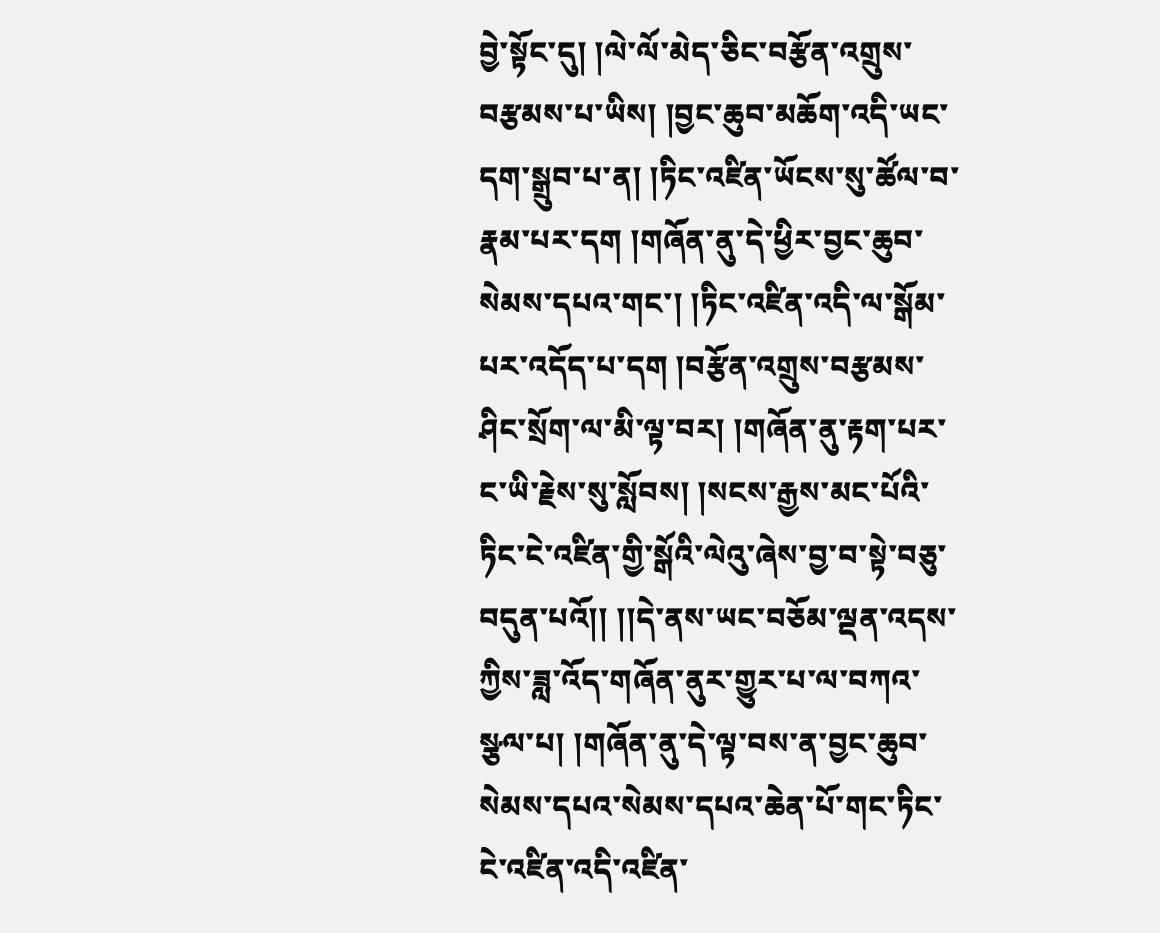བྱེ་སྟོང་དུ། །ལེ་ལོ་མེད་ཅིང་བརྩོན་འགྲུས་བརྩམས་པ་ཡིས། །བྱང་ཆུབ་མཆོག་འདི་ཡང་དག་སྒྲུབ་པ་ན། །ཏིང་འཛིན་ཡོངས་སུ་ཚོལ་བ་རྣམ་པར་དག །གཞོན་ནུ་དེ་ཕྱིར་བྱང་ཆུབ་སེམས་དཔའ་གང་། །ཏིང་འཛིན་འདི་ལ་སྒོམ་པར་འདོད་པ་དག །བརྩོན་འགྲུས་བརྩམས་ཤིང་སྲོག་ལ་མི་ལྟ་བར། །གཞོན་ནུ་རྟག་པར་ང་ཡི་རྗེས་སུ་སློབས། །སངས་རྒྱས་མང་པོའི་ཏིང་ངེ་འཛིན་གྱི་སྒོའི་ལེའུ་ཞེས་བྱ་བ་སྟེ་བཅུ་བདུན་པའོ།། །།དེ་ནས་ཡང་བཅོམ་ལྡན་འདས་ཀྱིས་ཟླ་འོད་གཞོན་ནུར་གྱུར་པ་ལ་བཀའ་སྩལ་པ། །གཞོན་ནུ་དེ་ལྟ་བས་ན་བྱང་ཆུབ་སེམས་དཔའ་སེམས་དཔའ་ཆེན་པོ་གང་ཏིང་ངེ་འཛིན་འདི་འཛིན་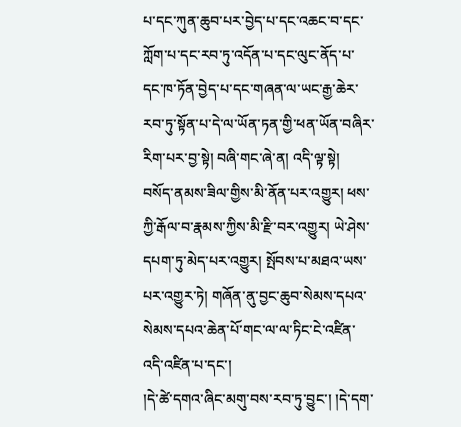པ་དང་ཀུན་ཆུབ་པར་བྱེད་པ་དང་འཆང་བ་དང་ཀློག་པ་དང་རབ་ཏུ་འདོན་པ་དང་ལུང་ནོད་པ་དང་ཁ་ཏོན་བྱེད་པ་དང་གཞན་ལ་ཡང་རྒྱ་ཆེར་རབ་ཏུ་སྟོན་པ་དེ་ལ་ཡོན་ཏན་གྱི་ཕན་ཡོན་བཞིར་རིག་པར་བྱ་སྟེ། བཞི་གང་ཞེ་ན། འདི་ལྟ་སྟེ། བསོད་ནམས་ཟིལ་གྱིས་མི་ནོན་པར་འགྱུར། ཕས་ཀྱི་རྒོལ་བ་རྣམས་ཀྱིས་མི་རྫི་བར་འགྱུར། ཡེ་ཤེས་དཔག་ཏུ་མེད་པར་འགྱུར། སྤོབས་པ་མཐའ་ཡས་པར་འགྱུར་ཏེ། གཞོན་ནུ་བྱང་ཆུབ་སེམས་དཔའ་སེམས་དཔའ་ཆེན་པོ་གང་ལ་ལ་ཏིང་ངེ་འཛིན་འདི་འཛིན་པ་དང་།
།དེ་ཚེ་དགའ་ཞིང་མགུ་བས་རབ་ཏུ་བྱུང་། །དེ་དག་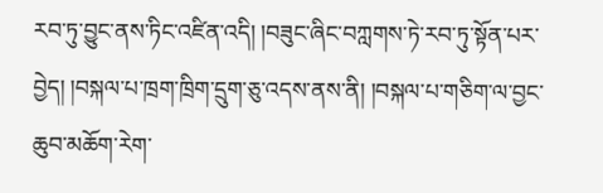རབ་ཏུ་བྱུང་ནས་ཏིང་འཛིན་འདི། །བཟུང་ཞིང་བཀླགས་ཏེ་རབ་ཏུ་སྟོན་པར་བྱེད། །བསྐལ་པ་ཁྲག་ཁྲིག་དྲུག་ཅུ་འདས་ནས་ནི། །བསྐལ་པ་གཅིག་ལ་བྱང་ཆུབ་མཆོག་རེག་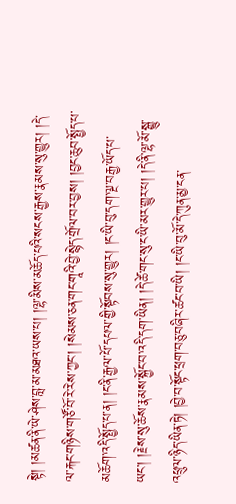སྟེ། །མཚན་ནི་ཡེ་ཤེས་བླ་མ་མཐའ་ཡས་པ། །ལྷ་མིས་མཆོད་པའི་སངས་རྒྱས་རྣམས་སུ་གྱུར། །དེ་ལ་རྐང་གཉིས་གཙོ་བོ་རེ་རེས་ཀྱང་། །སེམས་ཅན་གང་གཱའི་བྱེ་སྙེད་གྲོལ་བར་བྱས། །བྱང་ཆུབ་སྤྱོད་པ་མཆོག་འདི་སྤྱོད་པ་ན། །ང་ནི་རྒྱལ་པོ་དཔལ་གྱི་སྟོབས་སུ་གྱུར། །ང་ཡི་བུ་དག་ལྔ་བརྒྱ་ཡོད་པ་ཡང་། །རྗེས་སུ་ཆོས་རྣམས་སྐྱོང་བ་འདི་དག་ཡིན། །དེ་ཚེ་གང་སུ་ང་ཡི་མར་གྱུར་པ། །དེ་ནི་ལྷ་མོ་སྒྱུ་འཕྲུལ་ཉིད་ཡིན་ཏེ། །བྱེ་བ་སྟོང་ཕྲག་བཅུ་བཞིར་ཚང་བ་ཡི། །ང་ཡི་བུ་མོ་དེ་ཀུན་མྱ་ངན་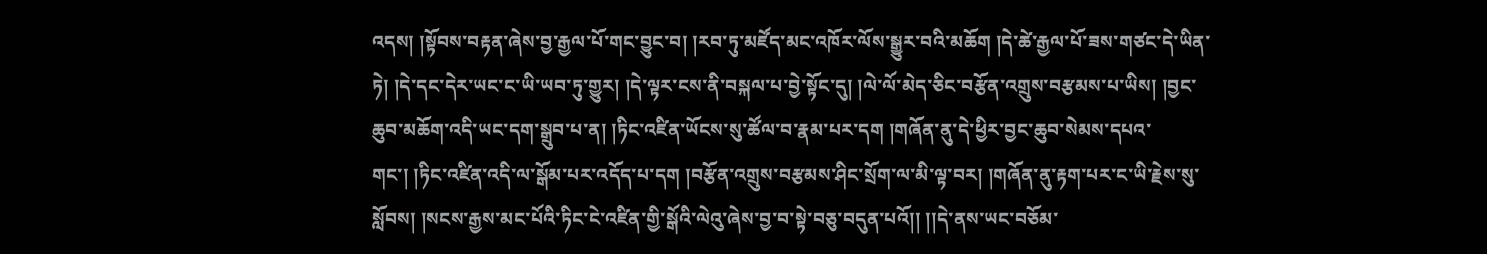འདས། །སྟོབས་བརྟན་ཞེས་བྱ་རྒྱལ་པོ་གང་བྱུང་བ། །རབ་ཏུ་མཛོད་མང་འཁོར་ལོས་སྒྱུར་བའི་མཆོག །དེ་ཚེ་རྒྱལ་པོ་ཟས་གཙང་དེ་ཡིན་ཏེ། །དེ་དང་དེར་ཡང་ང་ཡི་ཡབ་ཏུ་གྱུར། །དེ་ལྟར་ངས་ནི་བསྐལ་པ་བྱེ་སྟོང་དུ། །ལེ་ལོ་མེད་ཅིང་བརྩོན་འགྲུས་བརྩམས་པ་ཡིས། །བྱང་ཆུབ་མཆོག་འདི་ཡང་དག་སྒྲུབ་པ་ན། །ཏིང་འཛིན་ཡོངས་སུ་ཚོལ་བ་རྣམ་པར་དག །གཞོན་ནུ་དེ་ཕྱིར་བྱང་ཆུབ་སེམས་དཔའ་གང་། །ཏིང་འཛིན་འདི་ལ་སྒོམ་པར་འདོད་པ་དག །བརྩོན་འགྲུས་བརྩམས་ཤིང་སྲོག་ལ་མི་ལྟ་བར། །གཞོན་ནུ་རྟག་པར་ང་ཡི་རྗེས་སུ་སློབས། །སངས་རྒྱས་མང་པོའི་ཏིང་ངེ་འཛིན་གྱི་སྒོའི་ལེའུ་ཞེས་བྱ་བ་སྟེ་བཅུ་བདུན་པའོ།། །།དེ་ནས་ཡང་བཅོམ་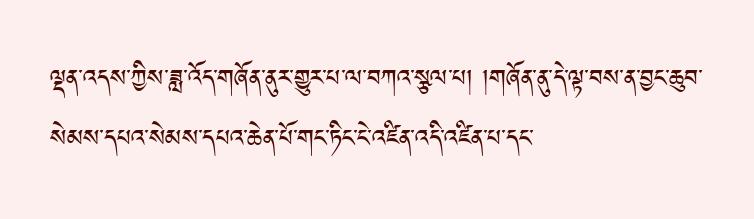ལྡན་འདས་ཀྱིས་ཟླ་འོད་གཞོན་ནུར་གྱུར་པ་ལ་བཀའ་སྩལ་པ། །གཞོན་ནུ་དེ་ལྟ་བས་ན་བྱང་ཆུབ་སེམས་དཔའ་སེམས་དཔའ་ཆེན་པོ་གང་ཏིང་ངེ་འཛིན་འདི་འཛིན་པ་དང་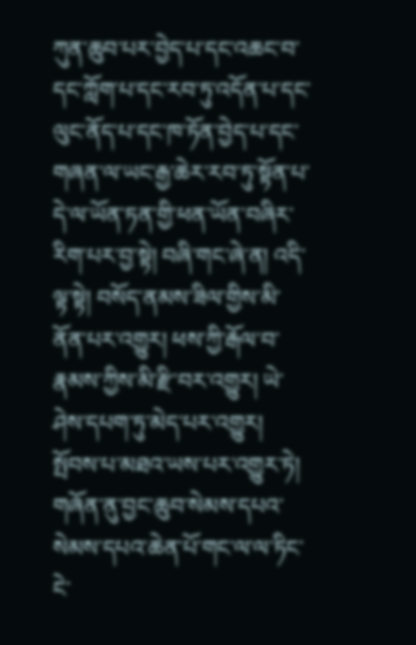ཀུན་ཆུབ་པར་བྱེད་པ་དང་འཆང་བ་དང་ཀློག་པ་དང་རབ་ཏུ་འདོན་པ་དང་ལུང་ནོད་པ་དང་ཁ་ཏོན་བྱེད་པ་དང་གཞན་ལ་ཡང་རྒྱ་ཆེར་རབ་ཏུ་སྟོན་པ་དེ་ལ་ཡོན་ཏན་གྱི་ཕན་ཡོན་བཞིར་རིག་པར་བྱ་སྟེ། བཞི་གང་ཞེ་ན། འདི་ལྟ་སྟེ། བསོད་ནམས་ཟིལ་གྱིས་མི་ནོན་པར་འགྱུར། ཕས་ཀྱི་རྒོལ་བ་རྣམས་ཀྱིས་མི་རྫི་བར་འགྱུར། ཡེ་ཤེས་དཔག་ཏུ་མེད་པར་འགྱུར། སྤོབས་པ་མཐའ་ཡས་པར་འགྱུར་ཏེ། གཞོན་ནུ་བྱང་ཆུབ་སེམས་དཔའ་སེམས་དཔའ་ཆེན་པོ་གང་ལ་ལ་ཏིང་ངེ་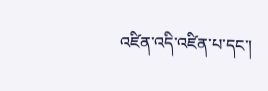འཛིན་འདི་འཛིན་པ་དང་།